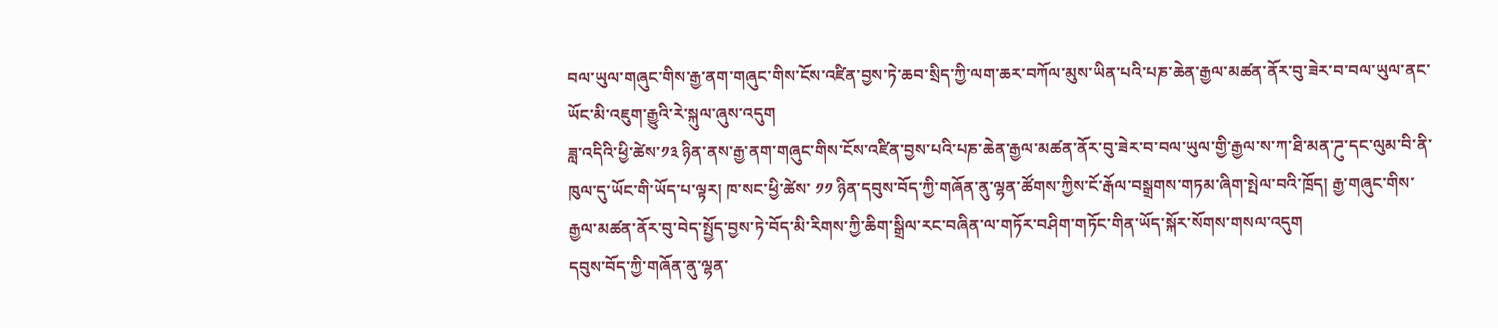བལ་ཡུལ་གཞུང་གིས་རྒྱ་ནག་གཞུང་གིས་ངོས་འཛིན་བྱས་ཏེ་ཆབ་སྲིད་ཀྱི་ལག་ཆར་བཀོལ་མུས་ཡིན་པའི་པཎ་ཆེན་རྒྱལ་མཚན་ནོར་བུ་ཟེར་བ་བལ་ཡུལ་ནང་ཡོང་མི་འཇུག་རྒྱུའི་རེ་སྐུལ་ཞུས་འདུག
ཟླ་འདིའི་ཕྱི་ཚེས་༡༣ ཉིན་ནས་རྒྱ་ནག་གཞུང་གིས་ངོས་འཛིན་བྱས་པའི་པཎ་ཆེན་རྒྱལ་མཚན་ནོར་བུ་ཟེར་བ་བལ་ཡུལ་གྱི་རྒྱལ་ས་ཀ་ཐི་མན་ཌུ་དང་ལུམ་བི་ནི་ཁུལ་དུ་ཡོང་གི་ཡོད་པ་ལྟར། ཁ་སང་ཕྱི་ཚེས་ ༡༡ ཉིན་དབུས་བོད་ཀྱི་གཞོན་ནུ་ལྷན་ཚོགས་ཀྱིས་ངོ་རྒོལ་བསྒྲགས་གཏམ་ཞིག་སྤེལ་བའི་ཁྲོད། རྒྱ་གཞུང་གིས་རྒྱལ་མཚན་ནོར་བུ་བེད་སྤྱོད་བྱས་ཏེ་བོད་མི་རིགས་ཀྱི་ཆིག་སྒྲིལ་རང་བཞིན་ལ་གཏོར་བཤིག་གཏོང་གིན་ཡོད་སྐོར་སོགས་གསལ་འདུག
དབུས་བོད་ཀྱི་གཞོན་ནུ་ལྷན་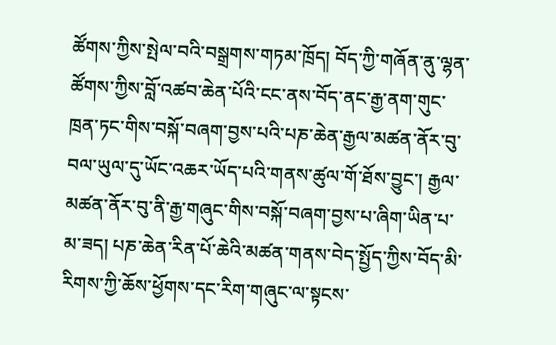ཚོགས་ཀྱིས་སྤེལ་བའི་བསྒྲགས་གཏམ་ཁྲོད། བོད་ཀྱི་གཞོན་ནུ་ལྷན་ཚོགས་ཀྱིས་བློ་འཚབ་ཆེན་པོའི་ངང་ནས་བོད་ནང་རྒྱ་ནག་གུང་ཁྲན་ཏང་གིས་བསྐོ་བཞག་བྱས་པའི་པཎ་ཆེན་རྒྱལ་མཚན་ནོར་བུ་བལ་ཡུལ་དུ་ཡོང་འཆར་ཡོད་པའི་གནས་ཚུལ་གོ་ཐོས་བྱུང་། རྒྱལ་མཚན་ནོར་བུ་ནི་རྒྱ་གཞུང་གིས་བསྐོ་བཞག་བྱས་པ་ཞིག་ཡིན་པ་མ་ཟད། པཎ་ཆེན་རིན་པོ་ཆེའི་མཚན་གནས་བེད་སྤྱོད་ཀྱིས་བོད་མི་རིགས་ཀྱི་ཆོས་ཕྱོགས་དང་རིག་གཞུང་ལ་སྟངས་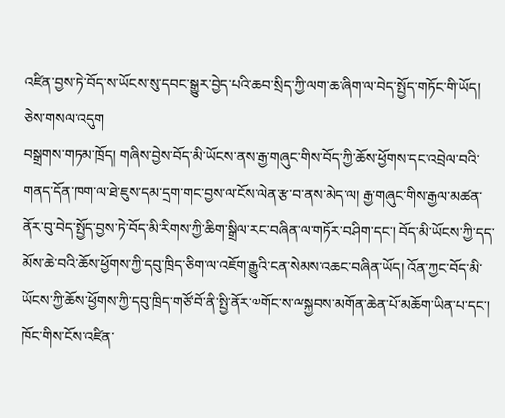འཛིན་བྱས་ཏེ་བོད་ས་ཡོངས་སུ་དབང་སྒྱུར་བྱེད་པའི་ཆབ་སྲིད་ཀྱི་ལག་ཆ་ཞིག་ལ་བེད་སྤྱོད་གཏོང་གི་ཡོད། ཅེས་གསལ་འདུག
བསྒྲགས་གཏམ་ཁྲོད། གཞིས་བྱེས་བོད་མི་ཡོངས་ནས་རྒྱ་གཞུང་གིས་བོད་ཀྱི་ཆོས་ཕྱོགས་དང་འབྲེལ་བའི་གནད་དོན་ཁག་ལ་ཐེ་ཇུས་དམ་དྲག་གང་བྱས་ལ་ངོས་ལེན་རྩ་བ་ནས་མེད་ལ། རྒྱ་གཞུང་གིས་རྒྱལ་མཚན་ནོར་བུ་བེད་སྤྱོད་བྱས་ཏེ་བོད་མི་རིགས་ཀྱི་ཆིག་སྒྲིལ་རང་བཞིན་ལ་གཏོར་བཤིག་དང་། བོད་མི་ཡོངས་ཀྱི་དད་མོས་ཆེ་བའི་ཆོས་ཕྱོགས་ཀྱི་དབུ་ཁྲིད་ཅིག་ལ་འཇོག་རྒྱུའི་ངན་སེམས་འཆང་བཞིན་ཡོད། འོན་ཀྱང་བོད་མི་ཡོངས་ཀྱི་ཆོས་ཕྱོགས་ཀྱི་དབུ་ཁྲིད་གཙོ་བོ་ནི་སྤྱི་ནོར་༧གོང་ས་ྋསྐྱབས་མགོན་ཆེན་པོ་མཆོག་ཡིན་པ་དང་། ཁོང་གིས་ངོས་འཛིན་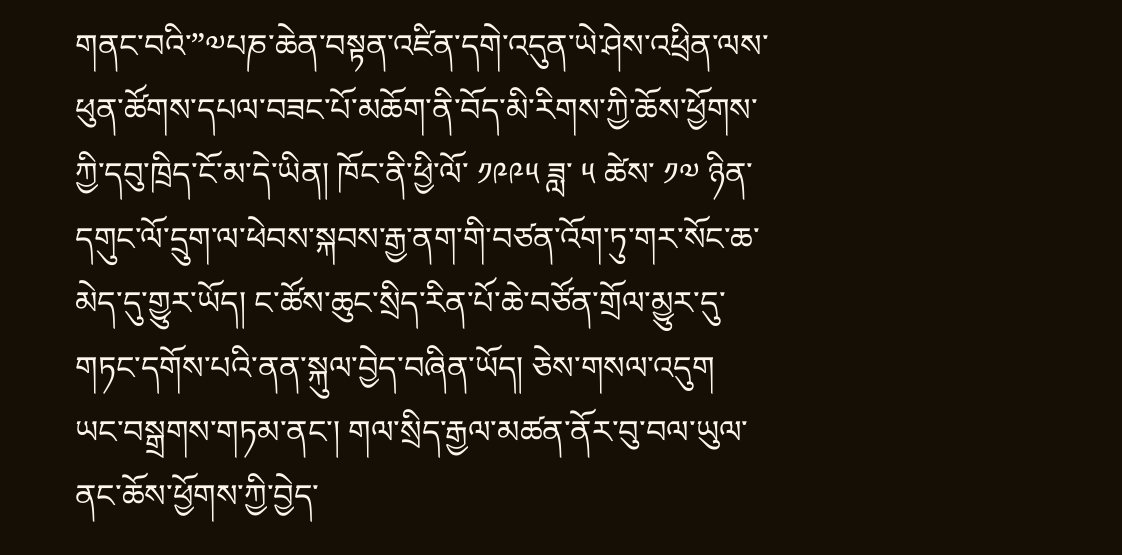གནང་བའི་”༧པཎ་ཆེན་བསྟན་འཛིན་དགེ་འདུན་ཡེ་ཤེས་འཕྲིན་ལས་ཕུན་ཚོགས་དཔལ་བཟང་པོ་མཆོག་ནི་བོད་མི་རིགས་ཀྱི་ཆོས་ཕྱོགས་ཀྱི་དབུ་ཁྲིད་ངོ་མ་དེ་ཡིན། ཁོང་ནི་ཕྱི་ལོ་ ༡༩༩༥ ཟླ་ ༥ ཚེས་ ༡༧ ཉིན་དགུང་ལོ་དྲུག་ལ་ཕེབས་སྐབས་རྒྱ་ནག་གི་བཙན་འོག་ཏུ་གར་སོང་ཆ་མེད་དུ་གྱུར་ཡོད། ང་ཚོས་ཆུང་སྲིད་རིན་པོ་ཆེ་བཙོན་གྲོལ་མྱུར་དུ་གཏང་དགོས་པའི་ནན་སྐུལ་བྱེད་བཞིན་ཡོད། ཅེས་གསལ་འདུག
ཡང་བསྒྲགས་གཏམ་ནང་། གལ་སྲིད་རྒྱལ་མཚན་ནོར་བུ་བལ་ཡུལ་ནང་ཆོས་ཕྱོགས་ཀྱི་བྱེད་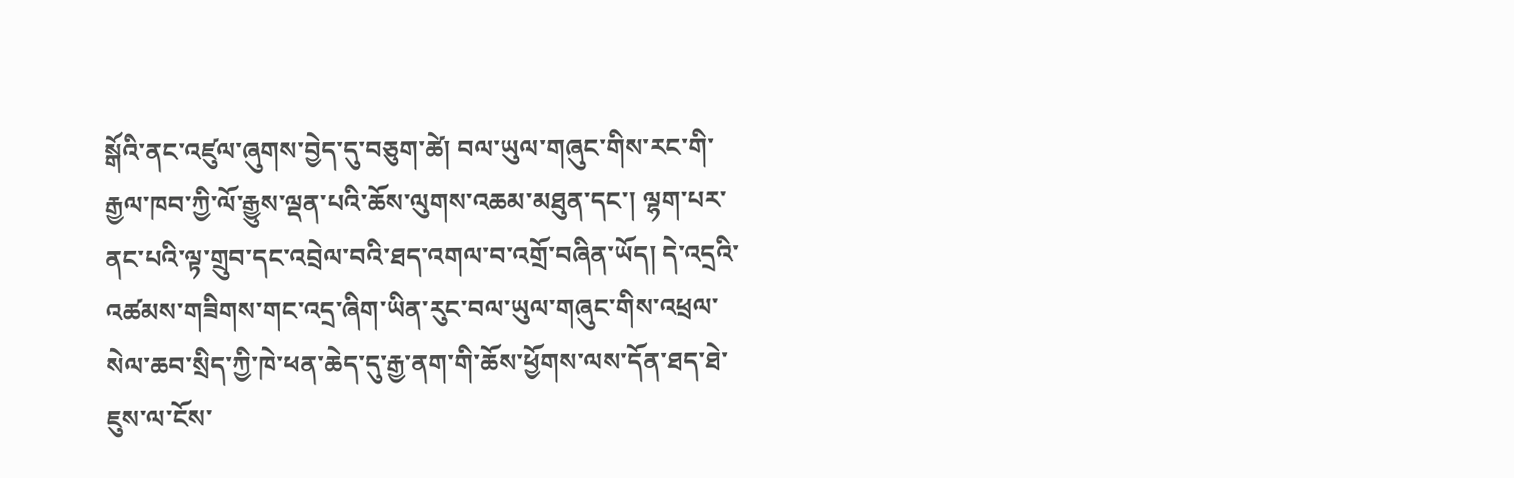སྒོའི་ནང་འཛུལ་ཞུགས་བྱེད་དུ་བཅུག་ཚེ། བལ་ཡུལ་གཞུང་གིས་རང་གི་རྒྱལ་ཁབ་ཀྱི་ལོ་རྒྱུས་ལྡན་པའི་ཆོས་ལུགས་འཆམ་མཐུན་དང་། ལྷག་པར་ནང་པའི་ལྟ་གྲུབ་དང་འབྲེལ་བའི་ཐད་འགལ་བ་འགྲོ་བཞིན་ཡོད། དེ་འདྲའི་འཚམས་གཟིགས་གང་འདྲ་ཞིག་ཡིན་རུང་བལ་ཡུལ་གཞུང་གིས་འཕྲལ་སེལ་ཆབ་སྲིད་ཀྱི་ཁེ་ཕན་ཆེད་དུ་རྒྱ་ནག་གི་ཆོས་ཕྱོགས་ལས་དོན་ཐད་ཐེ་ཇུས་ལ་ངོས་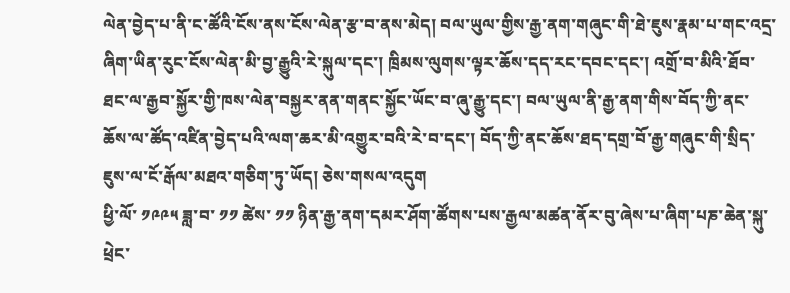ལེན་བྱེད་པ་ནི་ང་ཚོའི་ངོས་ནས་ངོས་ལེན་རྩ་བ་ནས་མེད། བལ་ཡུལ་གྱིས་རྒྱ་ནག་གཞུང་གི་ཐེ་ཇུས་རྣམ་པ་གང་འདྲ་ཞིག་ཡིན་རུང་ངོས་ལེན་མི་བྱ་རྒྱུའི་རེ་སྐུལ་དང་། ཁྲིམས་ལུགས་ལྟར་ཆོས་དད་རང་དབང་དང་། འགྲོ་བ་མིའི་ཐོབ་ཐང་ལ་རྒྱབ་སྐྱོར་གྱི་ཁས་ལེན་བསྐྱར་ནན་གནང་སྐྱོང་ཡོང་བ་ཞུ་རྒྱུ་དང་། བལ་ཡུལ་ནི་རྒྱ་ནག་གིས་བོད་ཀྱི་ནང་ཆོས་ལ་ཚོད་འཛིན་བྱེད་པའི་ལག་ཆར་མི་འགྱུར་བའི་རེ་བ་དང་། བོད་ཀྱི་ནང་ཆོས་ཐད་དགྲ་བོ་རྒྱ་གཞུང་གི་སྲིད་ཇུས་ལ་ངོ་རྒོལ་མཐའ་གཅིག་ཏུ་ཡོད། ཅེས་གསལ་འདུག
ཕྱི་ལོ་ ༡༩༩༥ ཟླ་བ་ ༡༡ ཚེས་ ༡༡ ཉིན་རྒྱ་ནག་དམར་ཤོག་ཚོགས་པས་རྒྱལ་མཚན་ནོར་བུ་ཞེས་པ་ཞིག་པཎ་ཆེན་སྐུ་ཕྲེང་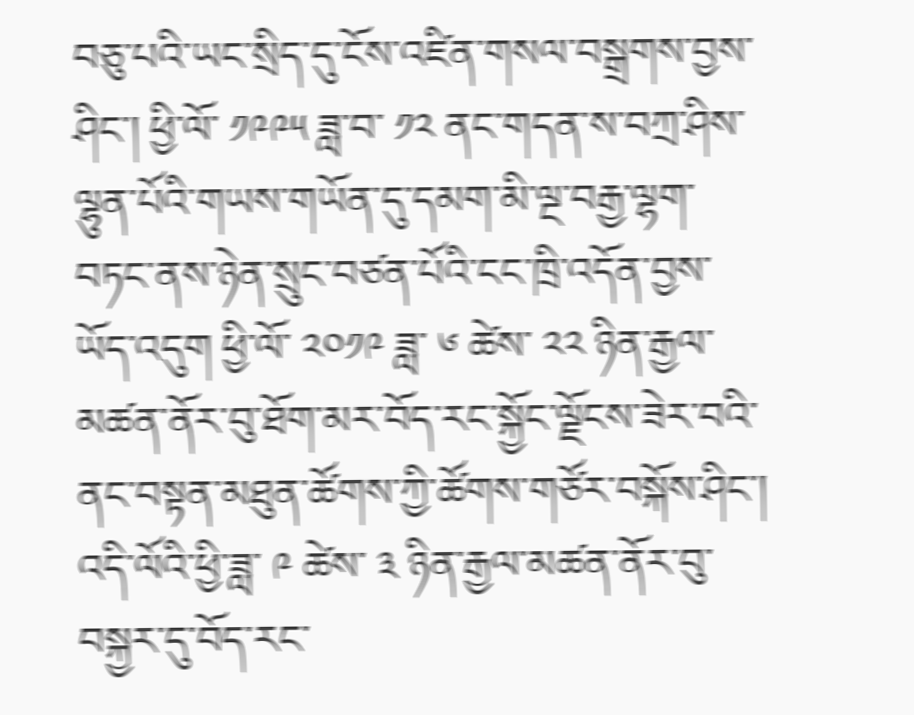བཅུ་པའི་ཡང་སྲིད་དུ་ངོས་འཛིན་གསལ་བསྒྲགས་བྱས་ཤིང་། ཕྱི་ལོ་ ༡༩༩༥ ཟླ་བ་ ༡༢ ནང་གདན་ས་བཀྲ་ཤིས་ལྷུན་པོའི་གཡས་གཡོན་དུ་དམག་མི་ལྔ་བརྒྱ་ལྷག་བཏང་ནས་ཉེན་སྲུང་བཙན་པོའི་ངང་ཁྲི་འདོན་བྱས་ཡོད་འདུག ཕྱི་ལོ་ ༢༠༡༩ ཟླ་ ༦ ཚེས་ ༢༢ ཉིན་རྒྱལ་མཚན་ནོར་བུ་ཐོག་མར་བོད་རང་སྐྱོང་ལྗོངས་ཟེར་བའི་ནང་བསྟན་མཐུན་ཚོགས་ཀྱི་ཚོགས་གཙོར་བསྐོས་ཤིང་། འདི་ལོའི་ཕྱི་ཟླ་ ༩ ཚེས་ ༣ ཉིན་རྒྱལ་མཚན་ནོར་བུ་བསྐྱར་དུ་བོད་རང་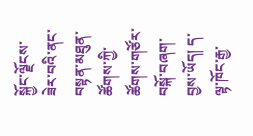སྐྱོང་ལྗོངས་ཟེར་བའི་ནང་བསྟན་མཐུན་ཚོགས་ཀྱི་ཚོགས་གཙོར་བསྐོ་བཞག་བྱས་ཡོད། ད་ལྟ་ཁོང་རྒྱ་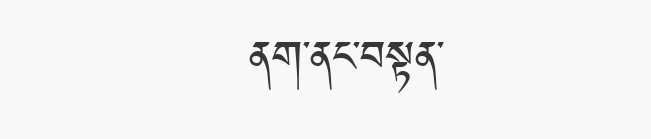ནག་ནང་བསྟན་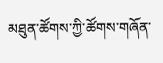མཐུན་ཚོགས་ཀྱི་ཚོགས་གཞོན་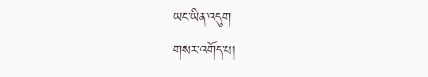ཡང་ཡིན་འདུག
གསར་འགོད་པ།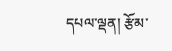དཔལ་ལྡན། རྩོམ་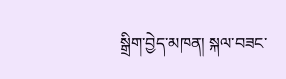སྒྲིག་བྱེད་མཁན། སྐལ་བཟང་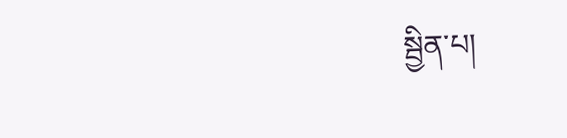སྦྱིན་པ།